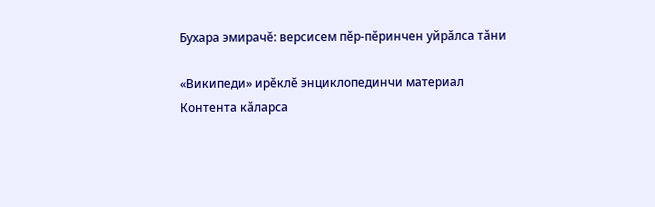Бухара эмирачĕ: версисем пӗр-пӗринчен уйрӑлса тӑни

«Википеди» ирĕклĕ энциклопединчи материал
Контента кӑларса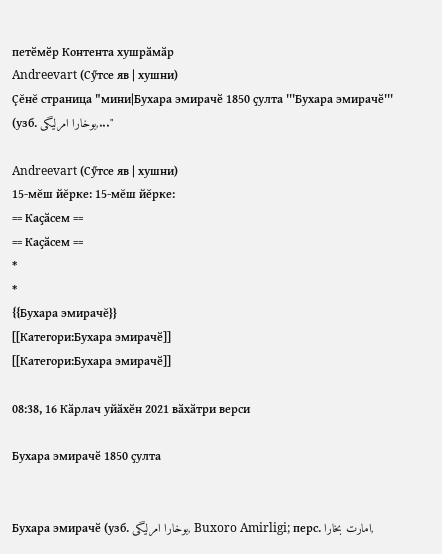петӗмӗр Контента хушрӑмӑр
Andreevart (Сӳтсе яв | хушни)
Çĕнĕ страница "мини|Бухара эмирачӗ 1850 ҫулта '''Бухара эмирачӗ''' (узб. بوخارا امرلیگی,..."

Andreevart (Сӳтсе яв | хушни)
15-мĕш йĕрке: 15-мĕш йĕрке:
== Каҫӑсем ==
== Каҫӑсем ==
*
*
{{Бухара эмирачĕ}}
[[Категори:Бухара эмирачӗ]]
[[Категори:Бухара эмирачӗ]]

08:38, 16 Кӑрлач уйӑхӗн 2021 вӑхӑтри верси

Бухара эмирачӗ 1850 ҫулта


Бухара эмирачӗ (узб. بوخارا امرلیگی, Buxoro Amirligi; перс. امارت بخارا,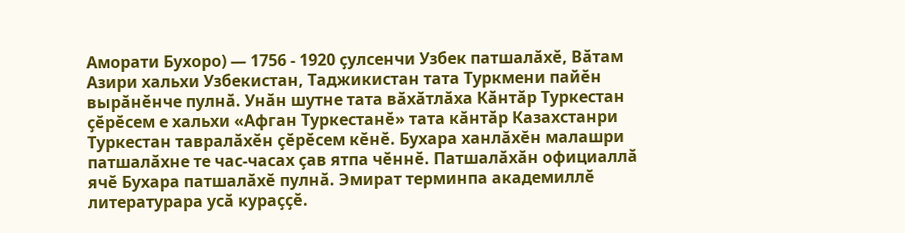Аморати Бухоро) — 1756 - 1920 ҫулсенчи Узбек патшалӑхӗ, Вӑтам Азири хальхи Узбекистан, Таджикистан тата Туркмени пайӗн вырӑнӗнче пулнӑ. Унӑн шутне тата вӑхӑтлӑха Кӑнтӑр Туркестан ҫӗрӗсем е хальхи «Афган Туркестанӗ» тата кӑнтӑр Казахстанри Туркестан тавралӑхӗн ҫӗрӗсем кӗнӗ. Бухара ханлăхĕн малашри патшалӑхне те час-часах ҫав ятпа чӗннӗ. Патшалӑхӑн официаллӑ ячӗ Бухара патшалӑхӗ пулнӑ. Эмират терминпа академиллӗ литературара усӑ кураҫҫӗ.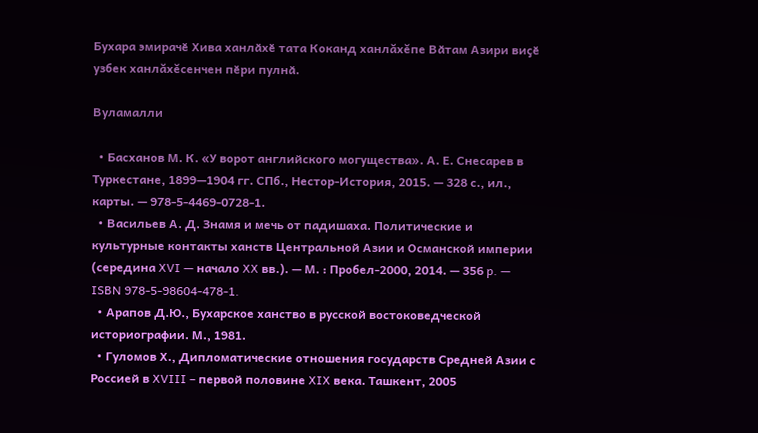Бухара эмирачӗ Хива ханлӑхӗ тата Коканд ханлăхĕпе Вӑтам Азири виҫӗ узбек ханлăхĕсенчен пӗри пулнӑ.

Вуламалли

  • Басханов М. К. «У ворот английского могущества». А. Е. Снесарев в Туркестане, 1899—1904 гг. СПб., Нестор-История, 2015. — 328 с., ил., карты. — 978-5-4469-0728-1.
  • Васильев А. Д. Знамя и мечь от падишаха. Политические и культурные контакты ханств Центральной Азии и Османской империи (середина XVI — начало XX вв.). — М. : Пробел-2000, 2014. — 356 p. — ISBN 978-5-98604-478-1.
  • Арапов Д.Ю., Бухарское ханство в русской востоковедческой историографии. М., 1981.
  • Гуломов Х., Дипломатические отношения государств Средней Азии с Россией в XVIII – первой половине XIX века. Ташкент, 2005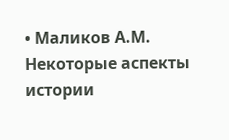• Маликов А.М. Некоторые аспекты истории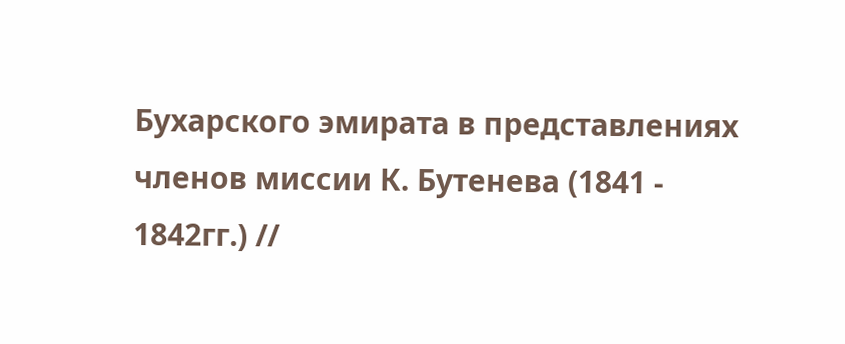Бухарского эмирата в представлениях членов миссии К. Бутенева (1841 - 1842гг.) //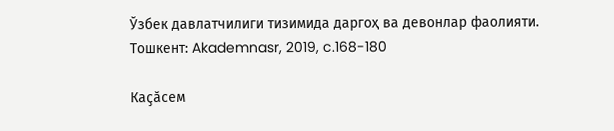Ўзбек давлатчилиги тизимида даргоҳ ва девонлар фаолияти. Тошкент: Akademnasr, 2019, c.168-180

Каҫӑсем